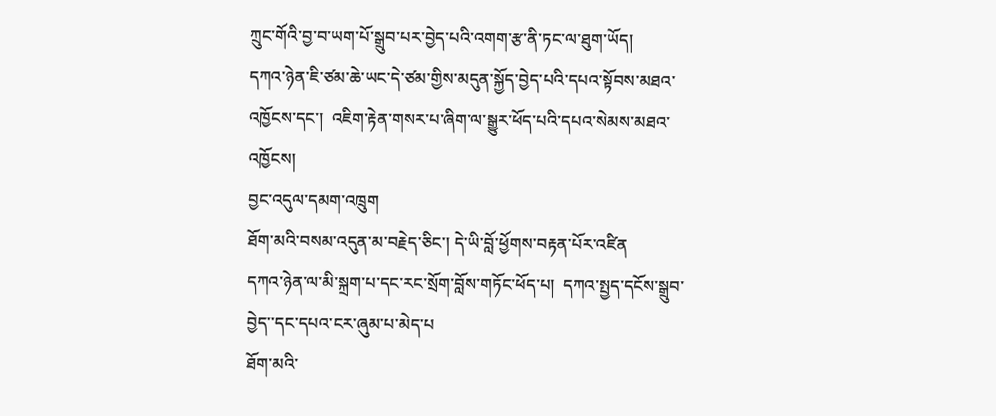ཀྲུང་གོའི་བྱ་བ་ཡག་པོ་སྒྲུབ་པར་བྱེད་པའི་འགག་རྩ་ནི་ཏང་ལ་ཐུག་ཡོད།
དཀའ་ཉེན་ཇི་ཙམ་ཆེ་ཡང་དེ་ཙམ་གྱིས་མདུན་སྐྱོད་བྱེད་པའི་དཔའ་སྟོབས་མཐའ་འཁྱོངས་དང་།  འཇིག་རྟེན་གསར་པ་ཞིག་ལ་སྒྱུར་ཕོད་པའི་དཔའ་སེམས་མཐའ་འཁྱོངས།
བྱང་འདུལ་དམག་འཁྲུག
ཐོག་མའི་བསམ་འདུན་མ་བརྗེད་ཅིང་། དེ་ཡི་བློ་ཕྱོགས་བརྟན་པོར་འཛིན
དཀའ་ཉེན་ལ་མི་སྐྲག་པ་དང་རང་སྲོག་བློས་གཏོང་ཕོད་པ།  དཀའ་སྤྱད་དངོས་སྒྲུབ་བྱེད་་དང་དཔའ་ངར་ཞུམ་པ་མེད་པ
ཐོག་མའི་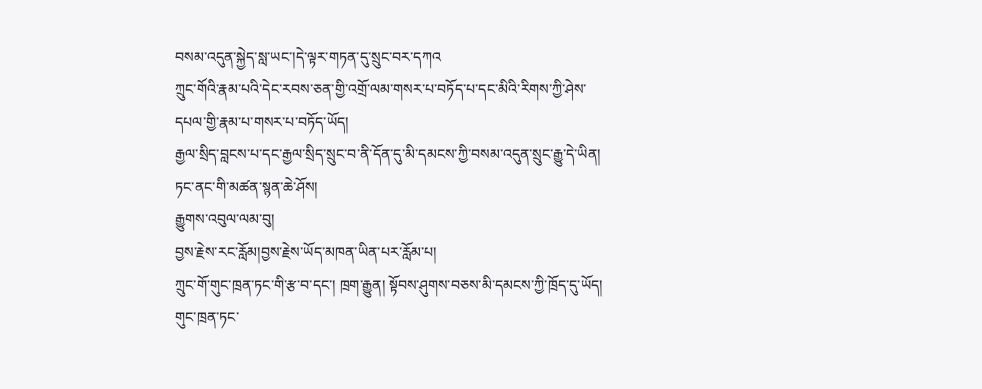བསམ་འདུན་སྐྱེད་སླ་ཡང་།དེ་ལྟར་གཏན་དུ་སྲུང་བར་དཀའ
ཀྲུང་གོའི་རྣམ་པའི་དེང་རབས་ཅན་གྱི་འགྲོ་ལམ་གསར་པ་བཏོད་པ་དང་མིའི་རིགས་ཀྱི་ཤེས་དཔལ་གྱི་རྣམ་པ་གསར་པ་བཏོད་ཡོད།
རྒྱལ་སྲིད་བླངས་པ་དང་རྒྱལ་སྲིད་སྲུང་བ་ནི་དོན་དུ་མི་དམངས་ཀྱི་བསམ་འདུན་སྲུང་རྒྱུ་དེ་ཡིན།
ཏང་ནང་གི་མཚན་སྙན་ཆེ་ཤོས།
རྒྱུགས་འབུལ་ལམ་བུ།
བྱས་རྗེས་རང་རློམ།བྱས་རྗེས་ཡོད་མཁན་ཡིན་པར་རློམ་པ།
ཀྲུང་གོ་གུང་ཁྲན་ཏང་གི་རྩ་བ་དང་། ཁྲག་རྒྱུན། སྟོབས་ཤུགས་བཅས་མི་དམངས་ཀྱི་ཁྲོད་དུ་ཡོད།
གུང་ཁྲན་ཏང་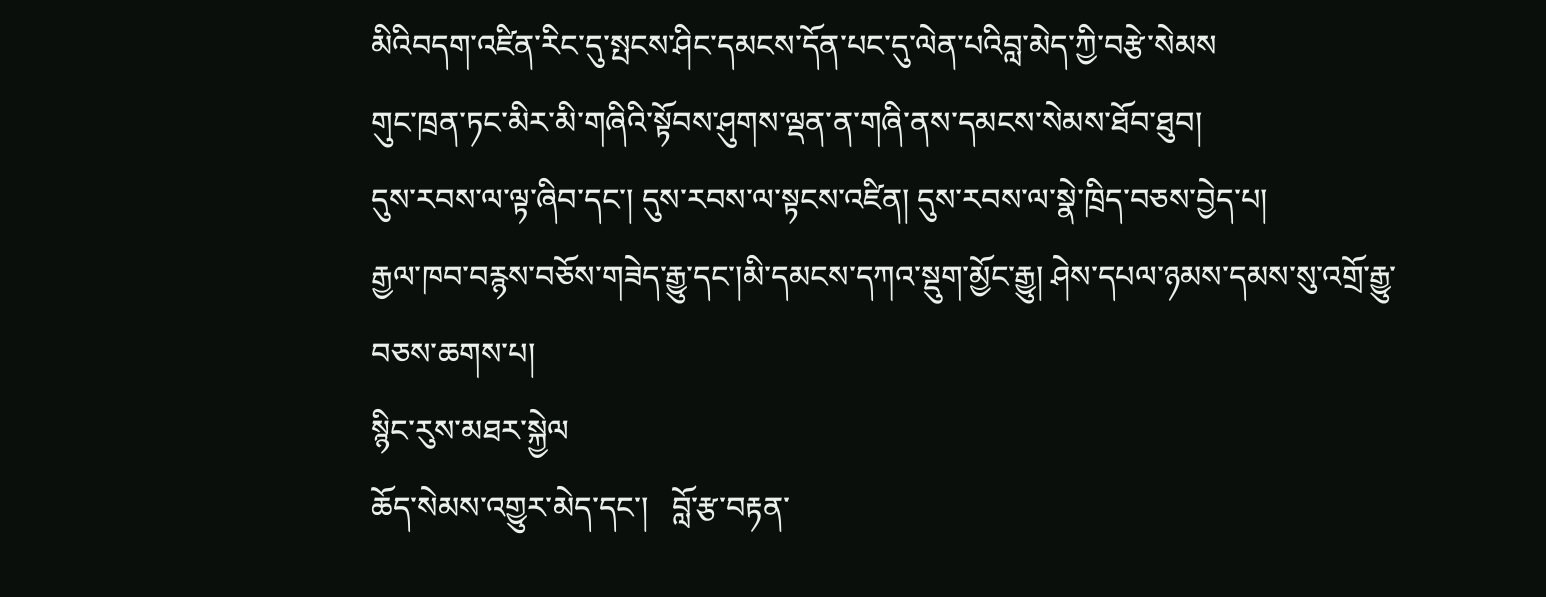མིའིབདག་འཛིན་རིང་དུ་སྤངས་ཤིང་དམངས་དོན་པང་དུ་ལེན་པའིབླ་མེད་ཀྱི་བརྩེ་སེམས
གུང་ཁྲན་ཏང་མིར་མི་གཞིའི་སྟོབས་ཤུགས་ལྡན་ན་གཞི་ནས་དམངས་སེམས་ཐོབ་ཐུབ།
དུས་རབས་ལ་ལྟ་ཞིབ་དང་། དུས་རབས་ལ་སྟངས་འཛིན། དུས་རབས་ལ་སྣེ་ཁྲིད་བཅས་བྱེད་པ།
རྒྱལ་ཁབ་བརྙས་བཅོས་གཟེད་རྒྱུ་དང་།མི་དམངས་དཀའ་སྡུག་མྱོང་རྒྱུ། ཤེས་དཔལ་ཉམས་དམས་སུ་འགྲོ་རྒྱུ་བཅས་ཆགས་པ།
སྙིང་རུས་མཐར་སྐྱེལ
ཆོད་སེམས་འགྱུར་མེད་དང་།   བློ་རྩ་བརྟན་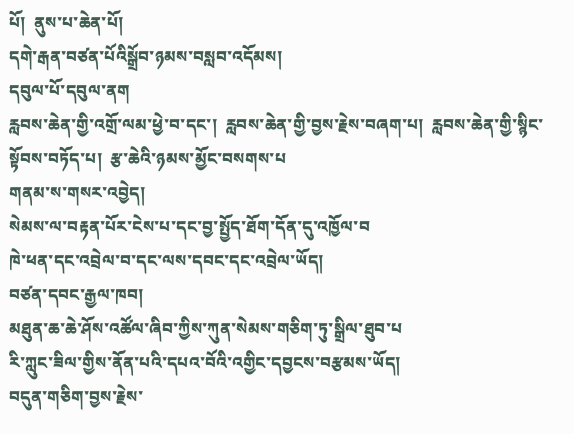པོ།  ནུས་པ་ཆེན་པོ།
དགེ་རྒན་བཙན་པོའིསྒྲོབ་ཉམས་བསླབ་འདོམས།
དབུལ་པོ་དབུལ་ནག
རླབས་ཆེན་གྱི་འགྲོ་ལམ་ཕྱེ་བ་དང་།  རླབས་ཆེན་གྱི་བྱས་རྗེས་བཞག་པ།  རླབས་ཆེན་གྱི་སྙིང་སྟོབས་བཏོད་པ།  རྩ་ཆེའི་ཉམས་མྱོང་བསགས་པ
གནམ་ས་གསར་འབྱེད།
སེམས་ལ་བརྟན་པོར་ངེས་པ་དང་བྱ་སྤྱོད་ཐོག་དོན་དུ་འཁྱོལ་བ
ཁེ་ཕན་དང་འབྲེལ་བ་དང་ལས་དབང་དང་འབྲེལ་ཡོད།
བཙན་དབང་རྒྱལ་ཁབ།
མཐུན་ཆ་ཆེ་ཤོས་འཚོལ་ཞིབ་ཀྱིས་ཀུན་སེམས་གཅིག་ཏུ་སྒྲིལ་ཐུབ་པ
རི་ཀླུང་ཟིལ་གྱིས་ནོན་པའི་དཔའ་བོའི་འགྱིང་དབྱངས་བརྩམས་ཡོད།
བདུན་གཅིག་བྱས་རྗེས་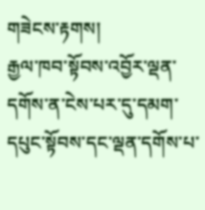གཟེངས་རྟགས།
རྒྱལ་ཁབ་སྟོབས་འབྱོར་ལྡན་དགོས་ན་ངེས་པར་དུ་དམག་དཔུང་སྟོབས་དང་ལྡན་དགོས་པ་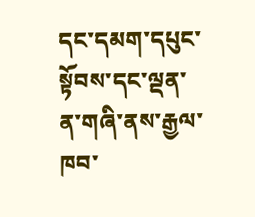དང་དམག་དཔུང་སྟོབས་དང་ལྡན་ན་གཞི་ནས་རྒྱལ་ཁབ་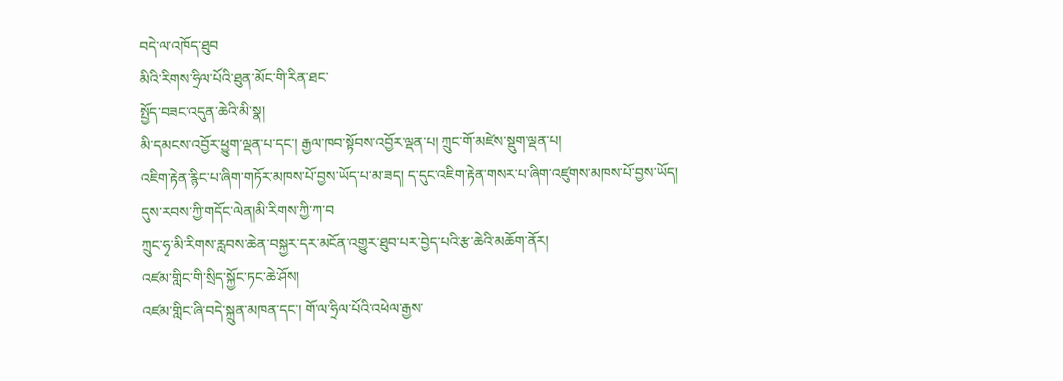བདེ་ལ་འཁོད་ཐུབ
མིའི་རིགས་ཧྲིལ་པོའི་ཐུན་མོང་གི་རིན་ཐང་
སྤྱོད་བཟང་འདུན་ཆེའི་མི་སྣ།
མི་དམངས་འབྱོར་ཕྱུག་ལྡན་པ་དང་། རྒྱལ་ཁབ་སྟོབས་འབྱོར་ལྡན་པ། ཀྲུང་གོ་མཛེས་སྡུག་ལྡན་པ།
འཇིག་རྟེན་རྙིང་པ་ཞིག་གཏོར་མཁས་པོ་བྱས་ཡོད་པ་མ་ཟད། ད་དུང་འཇིག་རྟེན་གསར་པ་ཞིག་འཛུགས་མཁས་པོ་བྱས་ཡོད།
དུས་རབས་ཀྱི་གདོང་ལེན།མི་རིགས་ཀྱི་ཀ་བ
ཀྲུང་ཧྭ་མི་རིགས་རླབས་ཆེན་བསྐྱར་དར་མངོན་འགྱུར་ཐུབ་པར་བྱེད་པའི་རྩ་ཆེའི་མཆོག་ནོར།
འཛམ་གླིང་གི་སྲིད་སྐྱོང་ཏང་ཆེ་ཤོས།
འཛམ་གླིང་ཞི་བདེ་སྐྲུན་མཁན་དང་། གོ་ལ་ཧྲིལ་པོའི་འཕེལ་རྒྱས་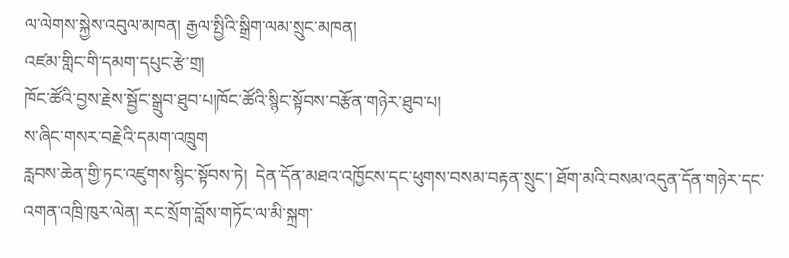ལ་ལེགས་སྐྱེས་འབུལ་མཁན། རྒྱལ་སྤྱིའི་སྒྲིག་ལམ་སྲུང་མཁན།
འཛམ་གླིང་གི་དམག་དཔུང་རྩེ་གྲ།
ཁོང་ཚོའི་བྱས་རྗེས་སྦྱོང་སྒྲུབ་ཐུབ་པ།ཁོང་ཚོའི་སྙིང་སྟོབས་བརྩོན་གཉེར་ཐུབ་པ།
ས་ཞིང་གསར་བརྗེའི་དམག་འཁྲུག
རླབས་ཆེན་གྱི་ཏང་འཛུགས་སྙིང་སྟོབས་ཏེ།  དེན་དོན་མཐའ་འཁྱོངས་དང་ཕུགས་བསམ་བརྟན་སྲུང་། ཐོག་མའི་བསམ་འདུན་དོན་གཉེར་དང་འགན་འཁྲི་ཁུར་ལེན། རང་སྲོག་བློས་གཏོང་ལ་མི་སྐྲག་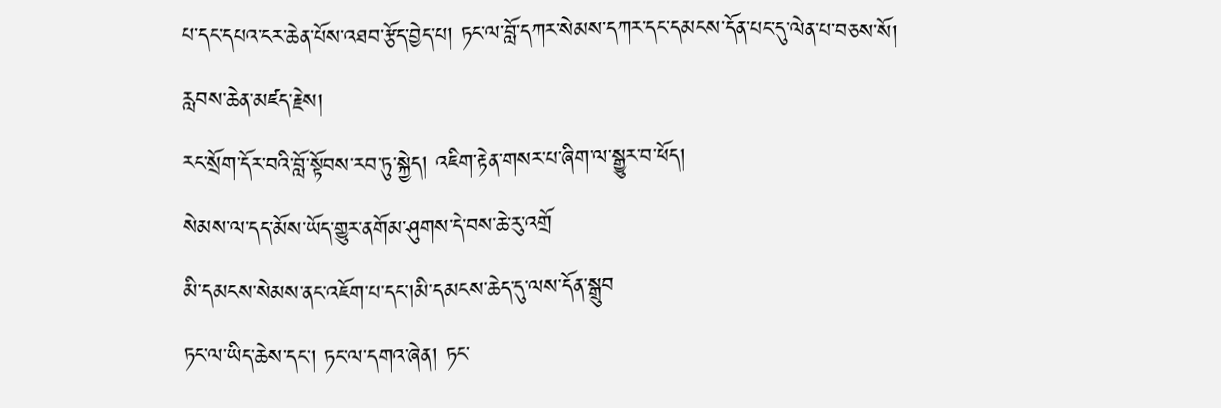པ་དང་དཔའ་ངར་ཆེན་པོས་འཐབ་རྩོད་བྱེད་པ། ཏང་ལ་བློ་དཀར་སེམས་དཀར་དང་དམངས་དོན་པང་དུ་ལེན་པ་བཅས་སོ།
རླབས་ཆེན་མཛད་རྗེས།
རང་སྲོག་དོར་བའི་བློ་སྟོབས་རབ་ཏུ་སྐྱེད། འཇིག་རྟེན་གསར་པ་ཞིག་ལ་སྒྱུར་བ་ཕོད།
སེམས་ལ་དད་མོས་ཡོད་གྱུར་ནགོམ་ཤུགས་དེ་བས་ཆེ་རུ་འགྲོ
མི་དམངས་སེམས་ནང་འཇོག་པ་དང་།མི་དམངས་ཆེད་དུ་ལས་དོན་སྒྲུབ
ཏང་ལ་ཡིད་ཆེས་དང་། ཏང་ལ་དགའ་ཞེན། ཏང་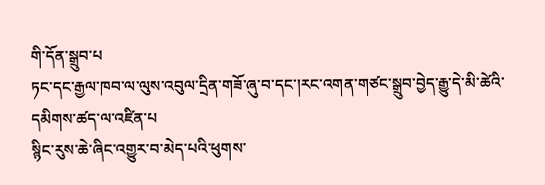གི་དོན་སྒྲུབ་པ
ཏང་དང་རྒྱལ་ཁབ་ལ་ལུས་འབུལ་དྲིན་གཟོ་ཞུ་བ་དང་།རང་འགན་གཙང་སྒྲུབ་བྱེད་རྒྱུ་དེ་མི་ཚེའི་དམིགས་ཚད་ལ་འཛིན་པ
སྙིང་རུས་ཆེ་ཞིང་འགྱུར་བ་མེད་པའི་ཕུགས་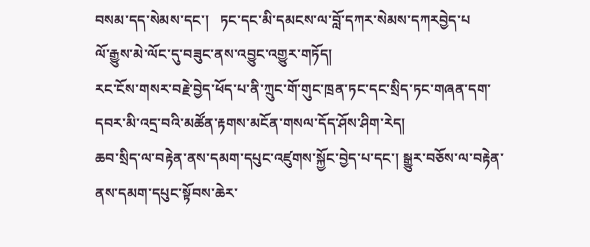བསམ་དད་སེམས་དང་།   ཏང་དང་མི་དམངས་ལ་བློ་དཀར་སེམས་དཀརབྱེད་པ
ལོ་རྒྱུས་མེ་ལོང་དུ་བཟུང་ནས་འབྱུང་འགྱུར་གཏོད།
རང་ངོས་གསར་བརྗེ་བྱེད་ཕོད་པ་ནི་ཀྲུང་གོ་གུང་ཁྲན་ཏང་དང་སྲིད་ཏང་གཞན་དག་དབར་མི་འདྲ་བའི་མཚོན་རྟགས་མངོན་གསལ་དོད་ཤོས་ཤིག་རེད།
ཆབ་སྲིད་ལ་བརྟེན་ནས་དམག་དཔུང་འཛུགས་སྐྱོང་བྱེད་པ་དང་། སྒྱུར་བཅོས་ལ་བརྟེན་ནས་དམག་དཔུང་སྟོབས་ཆེར་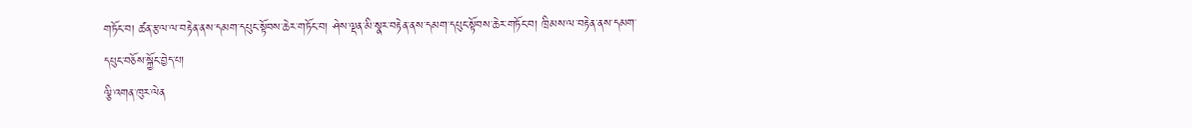གཏོང་བ། ཚན་རྩལ་ལ་བརྟེན་ནས་དམག་དཔུང་སྟོབས་ཆེར་གཏོང་བ། ཤེས་ལྡན་མི་སྣར་བརྟེན་ནས་དམག་དཔུང་སྟོབས་ཆེར་གཏོང་བ། ཁྲིམས་ལ་བརྟེན་ནས་དམག་དཔུང་བཅོས་སྐྱོང་བྱེད་པ།
ལྕི་འགན་ཁུར་ལེན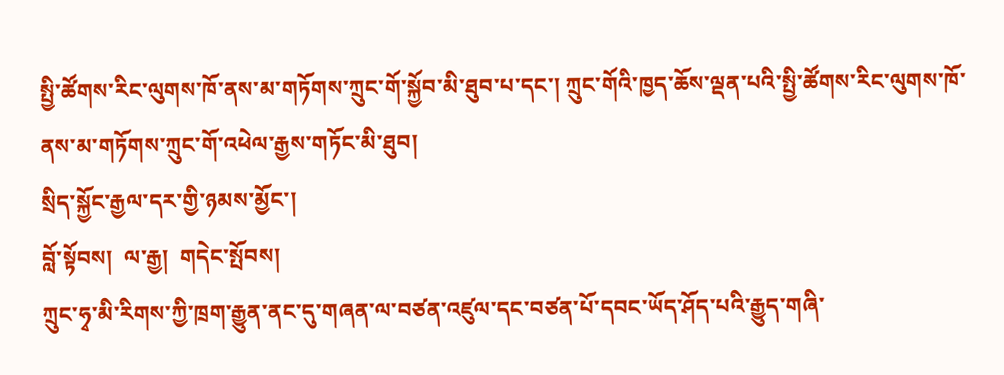སྤྱི་ཚོགས་རིང་ལུགས་ཁོ་ནས་མ་གཏོགས་ཀྲུང་གོ་སྐྱོབ་མི་ཐུབ་པ་དང་། ཀྲུང་གོའི་ཁྱད་ཆོས་ལྡན་པའི་སྤྱི་ཚོགས་རིང་ལུགས་ཁོ་ནས་མ་གཏོགས་ཀྲུང་གོ་འཕེལ་རྒྱས་གཏོང་མི་ཐུབ།
སྲིད་སྐྱོང་རྒྱལ་དར་གྱི་ཉམས་མྱོང་།
བློ་སྟོབས།  ལ་རྒྱ།  གདེང་སྤོབས།
ཀྲུང་ཧྭ་མི་རིགས་ཀྱི་ཁྲག་རྒྱུན་ནང་དུ་གཞན་ལ་བཙན་འཛུལ་དང་བཙན་པོ་དབང་ཡོད་ཤོད་པའི་རྒྱུད་གཞི་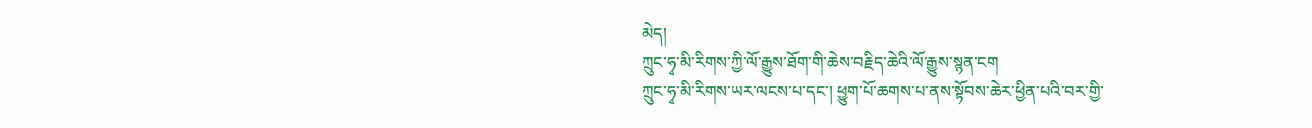མེད།
ཀྲུང་ཧྭ་མི་རིགས་ཀྱི་ལོ་རྒྱུས་ཐོག་གི་ཆེས་བརྗིད་ཆེའི་ལོ་རྒྱུས་སྙན་ངག
ཀྲུང་ཧྭ་མི་རིགས་ཡར་ལངས་པ་དང་། ཕྱུག་པོ་ཆགས་པ་ནས་སྟོབས་ཆེར་ཕྱིན་པའི་བར་གྱི་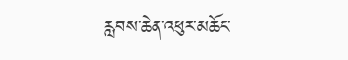རླབས་ཆེན་འཕུར་མཆོང་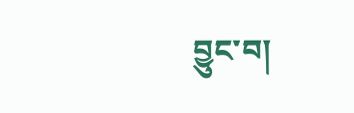བྱུང་བ།